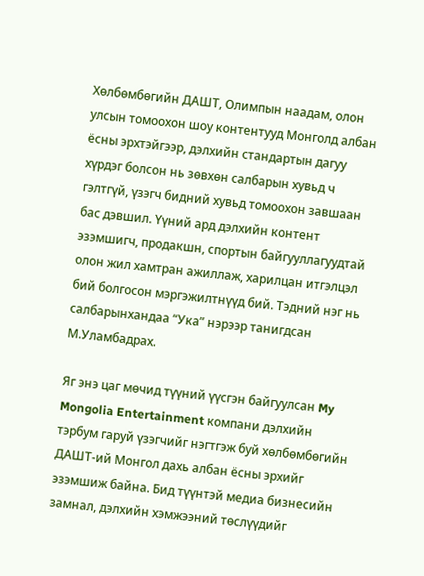Хөлбөмбөгийн ДАШТ, Олимпын наадам, олон улсын томоохон шоу контентууд Монголд албан ёсны эрхтэйгээр, дэлхийн стандартын дагуу хүрдэг болсон нь зөвхөн салбарын хувьд ч гэлтгүй, үзэгч бидний хувьд томоохон завшаан бас дэвшил. Үүний ард дэлхийн контент эзэмшигч, продакшн, спортын байгууллагуудтай олон жил хамтран ажиллаж, харилцан итгэлцэл бий болгосон мэргэжилтнүүд бий. Тэдний нэг нь салбарынхандаа “Ука” нэрээр танигдсан М.Уламбадрах.

Яг энэ цаг мөчид түүний үүсгэн байгуулсан My Mongolia Entertainment компани дэлхийн тэрбум гаруй үзэгчийг нэгтгэж буй хөлбөмбөгийн ДАШТ-ий Монгол дахь албан ёсны эрхийг эзэмшиж байна. Бид түүнтэй медиа бизнесийн замнал, дэлхийн хэмжээний төслүүдийг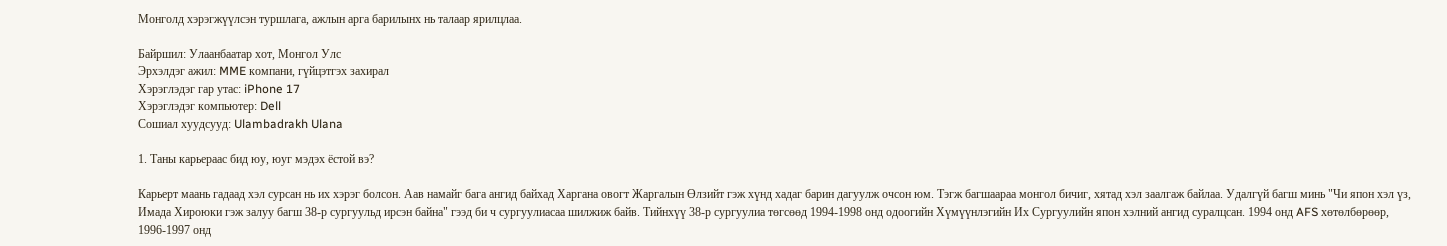Монголд хэрэгжүүлсэн туршлага, ажлын арга барилынх нь талаар ярилцлаа.

Байршил: Улаанбаатар хот, Монгол Улс
Эрхэлдэг ажил: MME компани, гүйцэтгэх захирал
Хэрэглэдэг гар утас: iPhone 17
Хэрэглэдэг компьютер: Dell
Сошиал хуудсууд: Ulambadrakh Ulana

1. Таны карьераас бид юу, юуг мэдэх ёстой вэ?

Карьерт маань гадаад хэл сурсан нь их хэрэг болсон. Аав намайг бага ангид байхад Харгана овогт Жаргалын Өлзийт гэж хүнд хадаг барин дагуулж очсон юм. Тэгж багшаараа монгол бичиг, хятад хэл заалгаж байлаа. Удалгүй багш минь "Чи япон хэл үз, Имада Хироюки гэж залуу багш 38-р сургуульд ирсэн байна" гээд би ч сургуулиасаа шилжиж байв. Тийнхүү 38-р сургуулиа төгсөөд 1994-1998 онд одоогийн Хүмүүнлэгийн Их Сургуулийн япон хэлний ангид суралцсан. 1994 онд AFS хөтөлбөрөөр, 1996-1997 онд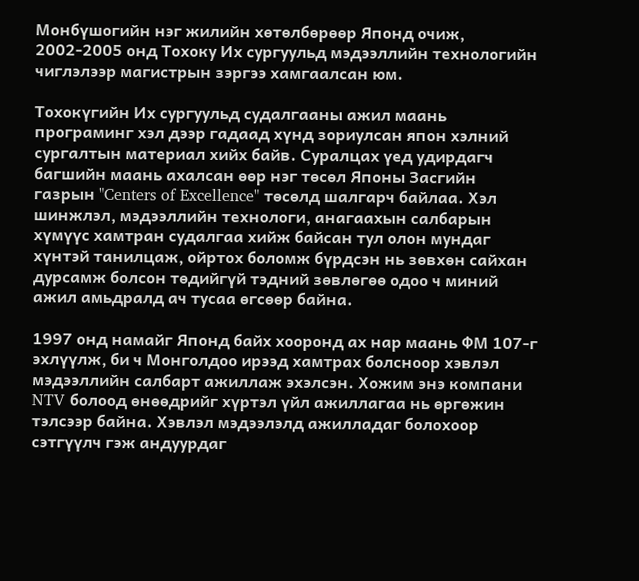Монбүшогийн нэг жилийн хөтөлбөрөөр Японд очиж, 2002-2005 онд Тохоку Их сургуульд мэдээллийн технологийн чиглэлээр магистрын зэргээ хамгаалсан юм.

Тохокүгийн Их сургуульд судалгааны ажил маань програминг хэл дээр гадаад хүнд зориулсан япон хэлний сургалтын материал хийх байв. Суралцах үед удирдагч багшийн маань ахалсан өөр нэг төсөл Японы Засгийн газрын "Centers of Excellence" төсөлд шалгарч байлаа. Хэл шинжлэл, мэдээллийн технологи, анагаахын салбарын хүмүүс хамтран судалгаа хийж байсан тул олон мундаг хүнтэй танилцаж, ойртох боломж бүрдсэн нь зөвхөн сайхан дурсамж болсон төдийгүй тэдний зөвлөгөө одоо ч миний ажил амьдралд ач тусаа өгсөөр байна.

1997 онд намайг Японд байх хооронд ах нар маань ФМ 107-г эхлүүлж, би ч Монголдоо ирээд хамтрах болсноор хэвлэл мэдээллийн салбарт ажиллаж эхэлсэн. Хожим энэ компани NTV болоод өнөөдрийг хүртэл үйл ажиллагаа нь өргөжин тэлсээр байна. Хэвлэл мэдээлэлд ажилладаг болохоор сэтгүүлч гэж андуурдаг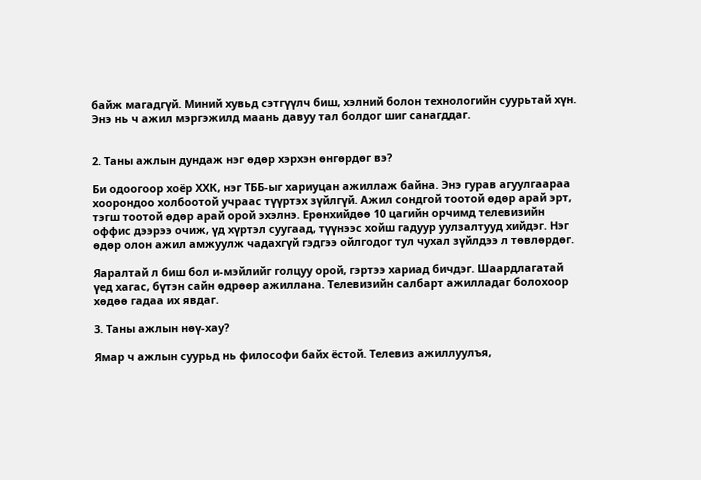байж магадгүй. Миний хувьд сэтгүүлч биш, хэлний болон технологийн суурьтай хүн. Энэ нь ч ажил мэргэжилд маань давуу тал болдог шиг санагддаг.


2. Таны ажлын дундаж нэг өдөр хэрхэн өнгөрдөг вэ?

Би одоогоор хоёр ХХК, нэг ТББ-ыг хариуцан ажиллаж байна. Энэ гурав агуулгаараа хоорондоо холбоотой учраас түүртэх зүйлгүй. Ажил сондгой тоотой өдөр арай эрт, тэгш тоотой өдөр арай орой эхэлнэ. Ерөнхийдөө 10 цагийн орчимд телевизийн оффис дээрээ очиж, үд хүртэл суугаад, түүнээс хойш гадуур уулзалтууд хийдэг. Нэг өдөр олон ажил амжуулж чадахгүй гэдгээ ойлгодог тул чухал зүйлдээ л төвлөрдөг.

Яаралтай л биш бол и-мэйлийг голцуу орой, гэртээ хариад бичдэг. Шаардлагатай үед хагас, бүтэн сайн өдрөөр ажиллана. Телевизийн салбарт ажилладаг болохоор хөдөө гадаа их явдаг.

3. Таны ажлын нөү-хау?

Ямар ч ажлын суурьд нь философи байх ёстой. Телевиз ажиллуулъя,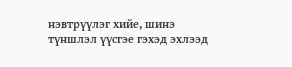нэвтрүүлэг хийе, шинэ түншлэл үүсгэе гэхэд эхлээд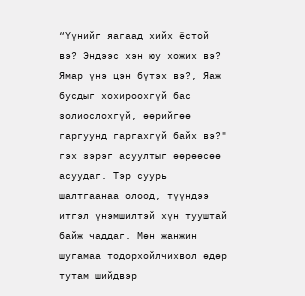“Үүнийг яагаад хийх ёстой вэ? Эндээс хэн юу хожих вэ? Ямар үнэ цэн бүтэх вэ?, Яаж бусдыг хохироохгүй бас золиослохгүй, өөрийгөө гаргуунд гаргахгүй байх вэ?" гэх зэрэг асуултыг өөрөөсөө асуудаг. Тэр суурь шалтгаанаа олоод, түүндээ итгэл үнэмшилтэй хүн тууштай байж чаддаг. Мөн жанжин шугамаа тодорхойлчихвол өдөр тутам шийдвэр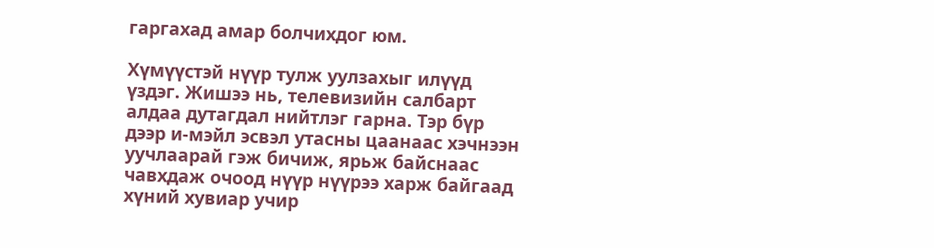гаргахад амар болчихдог юм.

Хүмүүстэй нүүр тулж уулзахыг илүүд үздэг. Жишээ нь, телевизийн салбарт алдаа дутагдал нийтлэг гарна. Тэр бүр дээр и-мэйл эсвэл утасны цаанаас хэчнээн уучлаарай гэж бичиж, ярьж байснаас чавхдаж очоод нүүр нүүрээ харж байгаад хүний хувиар учир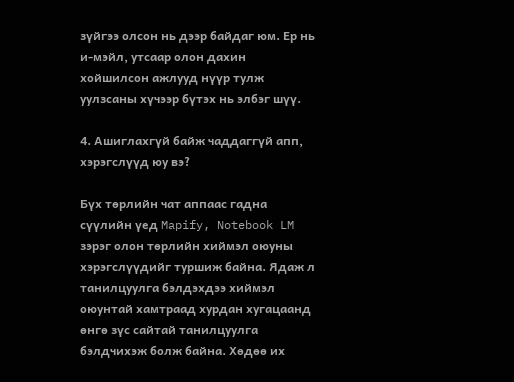зүйгээ олсон нь дээр байдаг юм. Ер нь и-мэйл, утсаар олон дахин хойшилсон ажлууд нүүр тулж уулзсаны хүчээр бүтэх нь элбэг шүү.

4. Ашиглахгүй байж чаддаггүй апп, хэрэгслүүд юу вэ?

Бүх төрлийн чат аппаас гадна сүүлийн үед Mapify, Notebook LM зэрэг олон төрлийн хиймэл оюуны хэрэгслүүдийг туршиж байна. Ядаж л танилцуулга бэлдэхдээ хиймэл оюунтай хамтраад хурдан хугацаанд өнгө зүс сайтай танилцуулга бэлдчихэж болж байна. Хөдөө их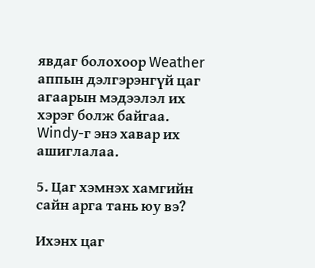явдаг болохоор Weather аппын дэлгэрэнгүй цаг агаарын мэдээлэл их хэрэг болж байгаа. Windy-г энэ хавар их ашиглалаа.

5. Цаг хэмнэх хамгийн сайн арга тань юу вэ?

Ихэнх цаг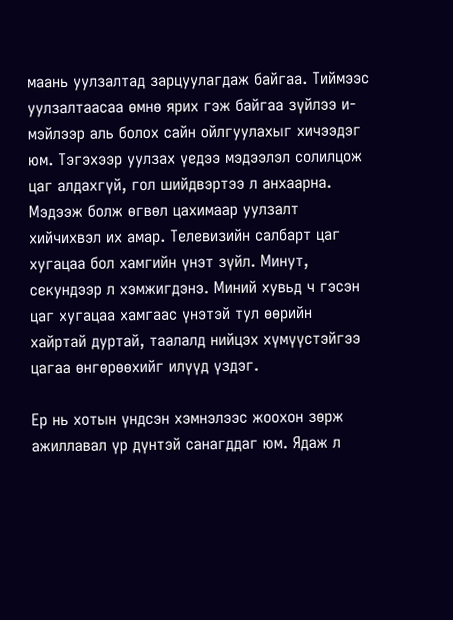маань уулзалтад зарцуулагдаж байгаа. Тиймээс уулзалтаасаа өмнө ярих гэж байгаа зүйлээ и-мэйлээр аль болох сайн ойлгуулахыг хичээдэг юм. Тэгэхээр уулзах үедээ мэдээлэл солилцож цаг алдахгүй, гол шийдвэртээ л анхаарна. Мэдээж болж өгвөл цахимаар уулзалт хийчихвэл их амар. Телевизийн салбарт цаг хугацаа бол хамгийн үнэт зүйл. Минут, секундээр л хэмжигдэнэ. Миний хувьд ч гэсэн цаг хугацаа хамгаас үнэтэй тул өөрийн хайртай дуртай, таалалд нийцэх хүмүүстэйгээ цагаа өнгөрөөхийг илүүд үздэг.

Ер нь хотын үндсэн хэмнэлээс жоохон зөрж ажиллавал үр дүнтэй санагддаг юм. Ядаж л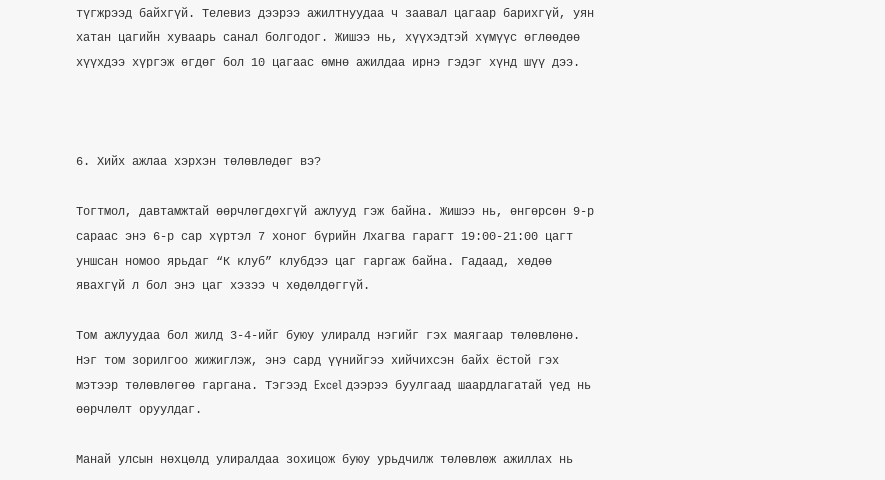түгжрээд байхгүй. Телевиз дээрээ ажилтнуудаа ч заавал цагаар барихгүй, уян хатан цагийн хуваарь санал болгодог. Жишээ нь, хүүхэдтэй хүмүүс өглөөдөө хүүхдээ хүргэж өгдөг бол 10 цагаас өмнө ажилдаа ирнэ гэдэг хүнд шүү дээ.



6. Хийх ажлаа хэрхэн төлөвлөдөг вэ?

Тогтмол, давтамжтай өөрчлөгдөхгүй ажлууд гэж байна. Жишээ нь, өнгөрсөн 9-р сараас энэ 6-р сар хүртэл 7 хоног бүрийн Лхагва гарагт 19:00-21:00 цагт уншсан номоо ярьдаг “К клуб” клубдээ цаг гаргаж байна. Гадаад, хөдөө явахгүй л бол энэ цаг хэзээ ч хөдөлдөггүй.

Том ажлуудаа бол жилд 3-4-ийг буюу улиралд нэгийг гэх маягаар төлөвлөнө. Нэг том зорилгоо жижиглэж, энэ сард үүнийгээ хийчихсэн байх ёстой гэх мэтээр төлөвлөгөө гаргана. Тэгээд Excel дээрээ буулгаад шаардлагатай үед нь өөрчлөлт оруулдаг.

Манай улсын нөхцөлд улиралдаа зохицож буюу урьдчилж төлөвлөж ажиллах нь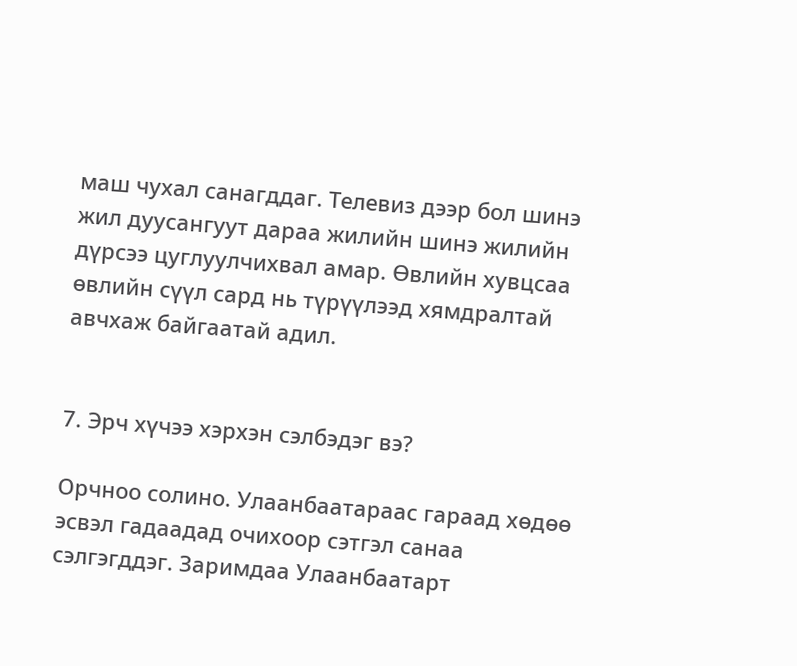маш чухал санагддаг. Телевиз дээр бол шинэ жил дуусангуут дараа жилийн шинэ жилийн дүрсээ цуглуулчихвал амар. Өвлийн хувцсаа өвлийн сүүл сард нь түрүүлээд хямдралтай авчхаж байгаатай адил.


7. Эрч хүчээ хэрхэн сэлбэдэг вэ?

Орчноо солино. Улаанбаатараас гараад хөдөө эсвэл гадаадад очихоор сэтгэл санаа сэлгэгддэг. Заримдаа Улаанбаатарт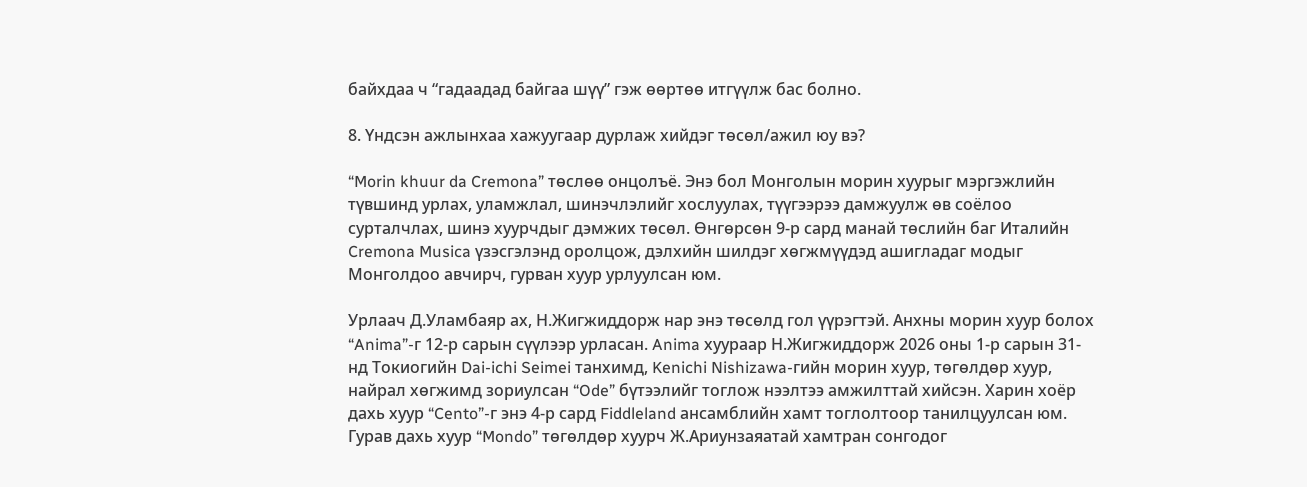байхдаа ч “гадаадад байгаа шүү” гэж өөртөө итгүүлж бас болно.

8. Үндсэн ажлынхаа хажуугаар дурлаж хийдэг төсөл/ажил юу вэ?

“Morin khuur da Cremona” төслөө онцолъё. Энэ бол Монголын морин хуурыг мэргэжлийн түвшинд урлах, уламжлал, шинэчлэлийг хослуулах, түүгээрээ дамжуулж өв соёлоо сурталчлах, шинэ хуурчдыг дэмжих төсөл. Өнгөрсөн 9-р сард манай төслийн баг Италийн Cremona Musica үзэсгэлэнд оролцож, дэлхийн шилдэг хөгжмүүдэд ашигладаг модыг Монголдоо авчирч, гурван хуур урлуулсан юм.

Урлаач Д.Уламбаяр ах, Н.Жигжиддорж нар энэ төсөлд гол үүрэгтэй. Анхны морин хуур болох “Anima”-г 12-р сарын сүүлээр урласан. Anima хуураар Н.Жигжиддорж 2026 оны 1-р сарын 31-нд Токиогийн Dai-ichi Seimei танхимд, Kenichi Nishizawa-гийн морин хуур, төгөлдөр хуур, найрал хөгжимд зориулсан “Ode” бүтээлийг тоглож нээлтээ амжилттай хийсэн. Харин хоёр дахь хуур “Cento”-г энэ 4-р сард Fiddleland ансамблийн хамт тоглолтоор танилцуулсан юм. Гурав дахь хуур “Mondo” төгөлдөр хуурч Ж.Ариунзаяатай хамтран сонгодог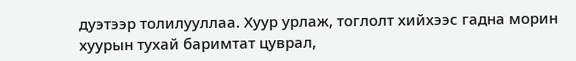дуэтээр толилууллаа. Хуур урлаж, тоглолт хийхээс гадна морин хуурын тухай баримтат цуврал,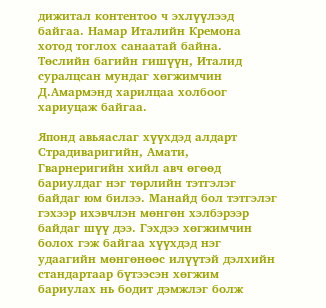дижитал контентоо ч эхлүүлээд байгаа. Намар Италийн Кремона хотод тоглох санаатай байна. Төслийн багийн гишүүн, Италид суралцсан мундаг хөгжимчин Д.Амармэнд харилцаа холбоог хариуцаж байгаа.

Японд авьяаслаг хүүхдэд алдарт Страдиваригийн, Амати, Гварнеригийн хийл авч өгөөд бариулдаг нэг төрлийн тэтгэлэг байдаг юм билээ. Манайд бол тэтгэлэг гэхээр ихэвчлэн мөнгөн хэлбэрээр байдаг шүү дээ. Гэхдээ хөгжимчин болох гэж байгаа хүүхдэд нэг удаагийн мөнгөнөөс илүүтэй дэлхийн стандартаар бүтээсэн хөгжим бариулах нь бодит дэмжлэг болж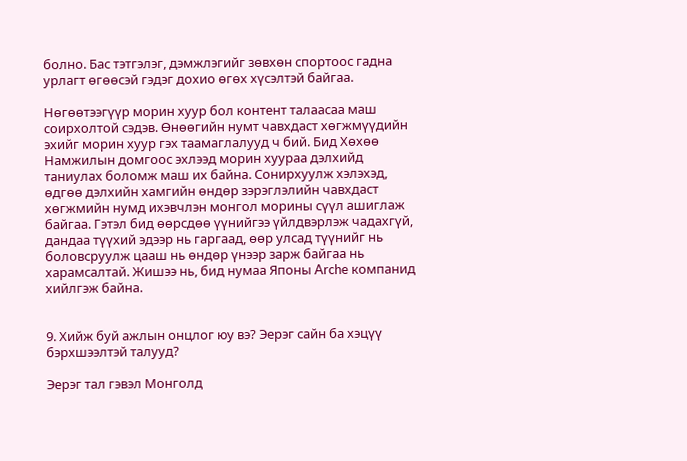болно. Бас тэтгэлэг, дэмжлэгийг зөвхөн спортоос гадна урлагт өгөөсэй гэдэг дохио өгөх хүсэлтэй байгаа.

Нөгөөтээгүүр морин хуур бол контент талаасаа маш соирхолтой сэдэв. Өнөөгийн нумт чавхдаст хөгжмүүдийн эхийг морин хуур гэх таамаглалууд ч бий. Бид Хөхөө Намжилын домгоос эхлээд морин хуураа дэлхийд таниулах боломж маш их байна. Сонирхуулж хэлэхэд, өдгөө дэлхийн хамгийн өндөр зэрэглэлийн чавхдаст хөгжмийн нумд ихэвчлэн монгол морины сүүл ашиглаж байгаа. Гэтэл бид өөрсдөө үүнийгээ үйлдвэрлэж чадахгүй, дандаа түүхий эдээр нь гаргаад, өөр улсад түүнийг нь боловсруулж цааш нь өндөр үнээр зарж байгаа нь харамсалтай. Жишээ нь, бид нумаа Японы Arche компанид хийлгэж байна.


9. Хийж буй ажлын онцлог юу вэ? Эерэг сайн ба хэцүү бэрхшээлтэй талууд?

Эерэг тал гэвэл Монголд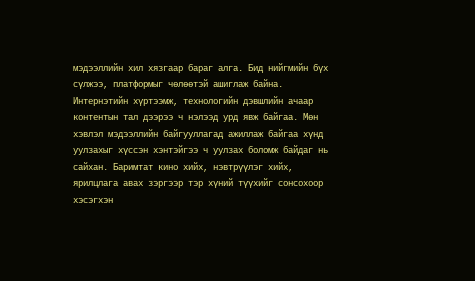мэдээллийн хил хязгаар бараг алга. Бид нийгмийн бүх сүлжээ, платформыг чөлөөтэй ашиглаж байна. Интернэтийн хүртээмж, технологийн дэвшлийн ачаар контентын тал дээрээ ч нэлээд урд явж байгаа. Мөн хэвлэл мэдээллийн байгууллагад ажиллаж байгаа хүнд уулзахыг хүссэн хэнтэйгээ ч уулзах боломж байдаг нь сайхан. Баримтат кино хийх, нэвтрүүлэг хийх, ярилцлага авах зэргээр тэр хүний түүхийг сонсохоор хэсэгхэн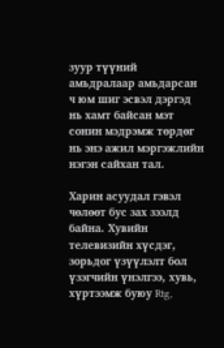зуур түүний амьдралаар амьдарсан ч юм шиг эсвэл дэргэд нь хамт байсан мэт сонин мэдрэмж төрдөг нь энэ ажил мэргэжлийн нэгэн сайхан тал.

Харин асуудал гэвэл чөлөөт бус зах зээлд байна. Хувийн телевизийн хүсдэг, зорьдог үзүүлэлт бол үзэгчийн үнэлгээ, хувь, хүртээмж буюу Rtg,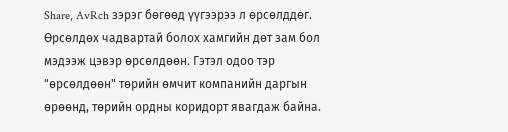Share, AvRch зэрэг бөгөөд үүгээрээ л өрсөлддөг. Өрсөлдөх чадвартай болох хамгийн дөт зам бол мэдээж цэвэр өрсөлдөөн. Гэтэл одоо тэр "өрсөлдөөн" төрийн өмчит компанийн даргын өрөөнд, төрийн ордны коридорт явагдаж байна.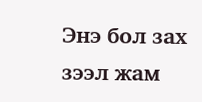Энэ бол зах зээл жам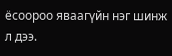ёсоороо яваагүйн нэг шинж л дээ.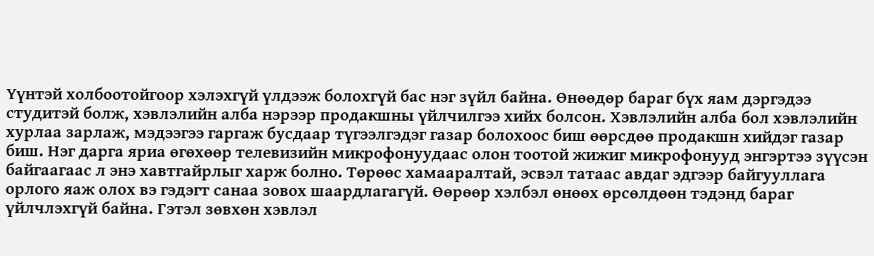Үүнтэй холбоотойгоор хэлэхгүй үлдээж болохгүй бас нэг зүйл байна. Өнөөдөр бараг бүх яам дэргэдээ студитэй болж, хэвлэлийн алба нэрээр продакшны үйлчилгээ хийх болсон. Хэвлэлийн алба бол хэвлэлийн хурлаа зарлаж, мэдээгээ гаргаж бусдаар түгээлгэдэг газар болохоос биш өөрсдөө продакшн хийдэг газар биш. Нэг дарга яриа өгөхөөр телевизийн микрофонуудаас олон тоотой жижиг микрофонууд энгэртээ зүүсэн байгаагаас л энэ хавтгайрлыг харж болно. Төрөөс хамааралтай, эсвэл татаас авдаг эдгээр байгууллага орлого яаж олох вэ гэдэгт санаа зовох шаардлагагүй. Өөрөөр хэлбэл өнөөх өрсөлдөөн тэдэнд бараг үйлчлэхгүй байна. Гэтэл зөвхөн хэвлэл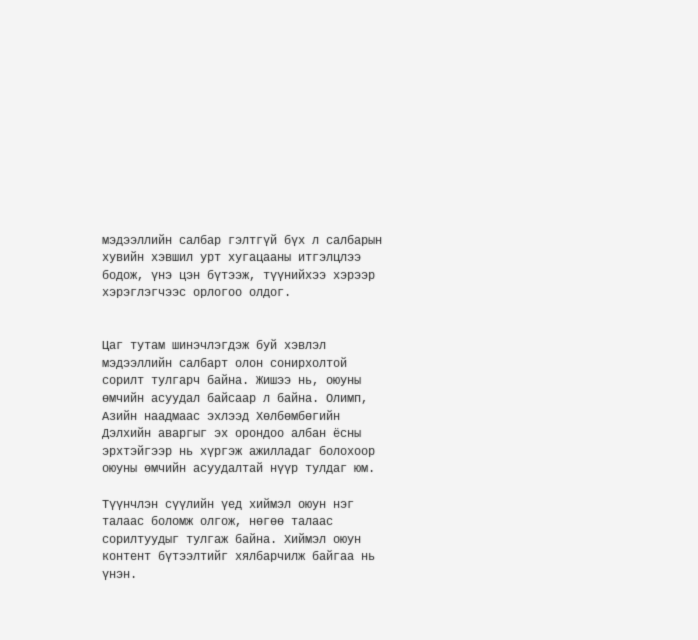мэдээллийн салбар гэлтгүй бүх л салбарын хувийн хэвшил урт хугацааны итгэлцлээ бодож, үнэ цэн бүтээж, түүнийхээ хэрээр хэрэглэгчээс орлогоо олдог.


Цаг тутам шинэчлэгдэж буй хэвлэл мэдээллийн салбарт олон сонирхолтой сорилт тулгарч байна. Жишээ нь, оюуны өмчийн асуудал байсаар л байна. Олимп, Азийн наадмаас эхлээд Хөлбөмбөгийн Дэлхийн аваргыг эх орондоо албан ёсны эрхтэйгээр нь хүргэж ажилладаг болохоор оюуны өмчийн асуудалтай нүүр тулдаг юм.

Түүнчлэн сүүлийн үед хиймэл оюун нэг талаас боломж олгож, нөгөө талаас сорилтуудыг тулгаж байна. Хиймэл оюун контент бүтээлтийг хялбарчилж байгаа нь үнэн.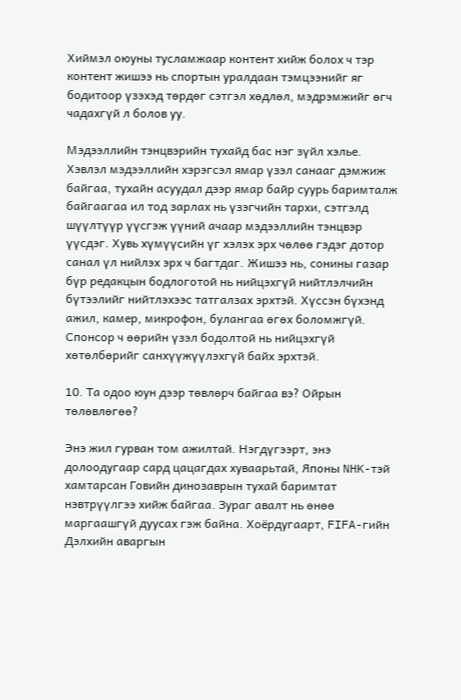Хиймэл оюуны тусламжаар контент хийж болох ч тэр контент жишээ нь спортын уралдаан тэмцээнийг яг бодитоор үзэхэд төрдөг сэтгэл хөдлөл, мэдрэмжийг өгч чадахгүй л болов уу.

Мэдээллийн тэнцвэрийн тухайд бас нэг зүйл хэлье. Хэвлэл мэдээллийн хэрэгсэл ямар үзэл санааг дэмжиж байгаа, тухайн асуудал дээр ямар байр суурь баримталж байгаагаа ил тод зарлах нь үзэгчийн тархи, сэтгэлд шүүлтүүр үүсгэж үүний ачаар мэдээллийн тэнцвэр үүсдэг. Хувь хүмүүсийн үг хэлэх эрх чөлөө гэдэг дотор санал үл нийлэх эрх ч багтдаг. Жишээ нь, сонины газар бүр редакцын бодлоготой нь нийцэхгүй нийтлэлчийн бүтээлийг нийтлэхээс татгалзах эрхтэй. Хүссэн бүхэнд ажил, камер, микрофон, булангаа өгөх боломжгүй. Спонсор ч өөрийн үзэл бодолтой нь нийцэхгүй хөтөлбөрийг санхүүжүүлэхгүй байх эрхтэй.

10. Та одоо юун дээр төвлөрч байгаа вэ? Ойрын төлөвлөгөө?

Энэ жил гурван том ажилтай. Нэгдүгээрт, энэ долоодугаар сард цацагдах хуваарьтай, Японы NHK-тэй хамтарсан Говийн динозаврын тухай баримтат нэвтрүүлгээ хийж байгаа. Зураг авалт нь өнөө маргаашгүй дуусах гэж байна. Хоёрдугаарт, FIFA-гийн Дэлхийн аваргын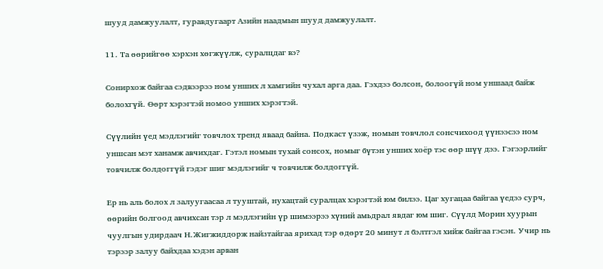шууд дамжуулалт, гуравдугаарт Азийн наадмын шууд дамжуулалт.

11. Та өөрийгөө хэрхэн хөгжүүлж, суралцдаг вэ?

Сонирхож байгаа сэдвээрээ ном унших л хамгийн чухал арга даа. Гэхдээ болсон, болоогүй ном уншаад байж болохгүй. Өөрт хэрэгтэй номоо унших хэрэгтэй.

Сүүлийн үед мэдлэгийг товчлох тренд яваад байна. Подкаст үзэж, номын товчлол сонсчихоод үүнээсээ ном уншсан мэт ханамж авчихдаг. Гэтэл номын тухай сонсох, номыг бүтэн унших хоёр тэс өөр шүү дээ. Гэгээрлийг товчилж болдоггүй гэдэг шиг мэдлэгийг ч товчилж болдоггүй.

Ер нь аль болох л залуугаасаа л тууштай, нухацтай суралцах хэрэгтэй юм билээ. Цаг хугацаа байгаа үедээ сурч, өөрийн болгоод авчихсан тэр л мэдлэгийн үр шимээрээ хүний амьдрал явдаг юм шиг. Сүүлд Морин хуурын чуулгын удирдаач Н.Жигжиддорж найзтайгаа ярихад тэр өдөрт 20 минут л бэлтгэл хийж байгаа гэсэн. Учир нь тэрээр залуу байхдаа хэдэн арван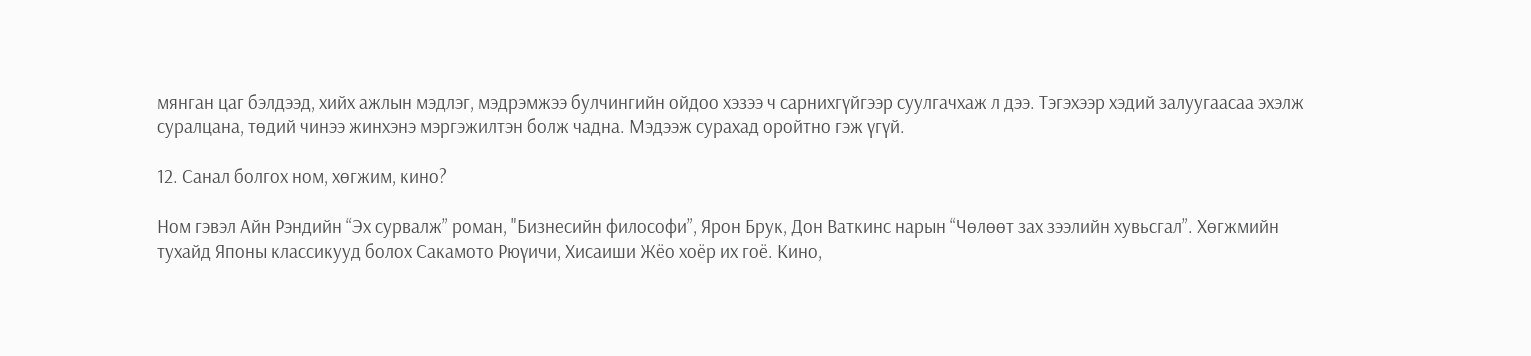мянган цаг бэлдээд, хийх ажлын мэдлэг, мэдрэмжээ булчингийн ойдоо хэзээ ч сарнихгүйгээр суулгачхаж л дээ. Тэгэхээр хэдий залуугаасаа эхэлж суралцана, төдий чинээ жинхэнэ мэргэжилтэн болж чадна. Мэдээж сурахад оройтно гэж үгүй.

12. Санал болгох ном, хөгжим, кино?

Ном гэвэл Айн Рэндийн “Эх сурвалж” роман, "Бизнесийн философи”, Ярон Брук, Дон Ваткинс нарын “Чөлөөт зах зээлийн хувьсгал”. Хөгжмийн тухайд Японы классикууд болох Сакамото Рюүичи, Хисаиши Жёо хоёр их гоё. Кино,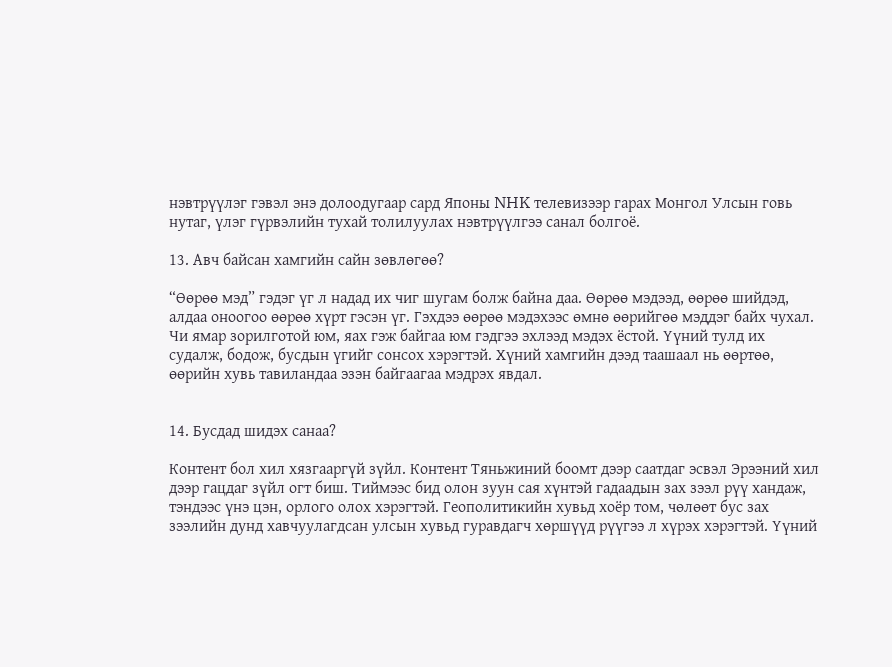нэвтрүүлэг гэвэл энэ долоодугаар сард Японы NHK телевизээр гарах Монгол Улсын говь нутаг, үлэг гүрвэлийн тухай толилуулах нэвтрүүлгээ санал болгоё.

13. Авч байсан хамгийн сайн зөвлөгөө?

“Өөрөө мэд” гэдэг үг л надад их чиг шугам болж байна даа. Өөрөө мэдээд, өөрөө шийдэд, алдаа оноогоо өөрөө хүрт гэсэн үг. Гэхдээ өөрөө мэдэхээс өмнө өөрийгөө мэддэг байх чухал. Чи ямар зорилготой юм, яах гэж байгаа юм гэдгээ эхлээд мэдэх ёстой. Үүний тулд их судалж, бодож, бусдын үгийг сонсох хэрэгтэй. Хүний хамгийн дээд таашаал нь өөртөө, өөрийн хувь тавиландаа эзэн байгаагаа мэдрэх явдал.


14. Бусдад шидэх санаа?

Контент бол хил хязгааргүй зүйл. Контент Тяньжиний боомт дээр саатдаг эсвэл Эрээний хил дээр гацдаг зүйл огт биш. Тиймээс бид олон зуун сая хүнтэй гадаадын зах зээл рүү хандаж, тэндээс үнэ цэн, орлого олох хэрэгтэй. Геополитикийн хувьд хоёр том, чөлөөт бус зах зээлийн дунд хавчуулагдсан улсын хувьд гуравдагч хөршүүд рүүгээ л хүрэх хэрэгтэй. Үүний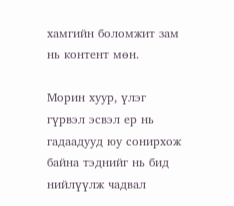хамгийн боломжит зам нь контент мөн.

Морин хуур, үлэг гүрвэл эсвэл ер нь гадаадууд юу сонирхож байна тэднийг нь бид нийлүүлж чадвал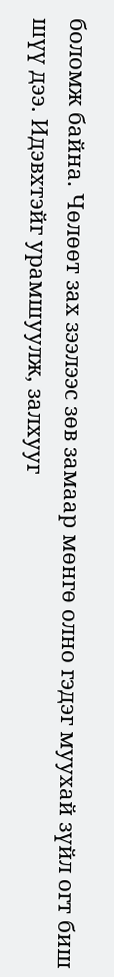боломж байна. Чөлөөт зах зээлээс зөв замаар мөнгө олно гэдэг муухай зүйл огт биш шүү дээ. Идэвхтэйг урамшуулж, залхууг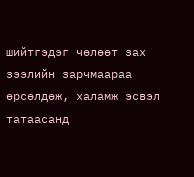шийтгэдэг чөлөөт зах зээлийн зарчмаараа өрсөлдөж, халамж эсвэл татаасанд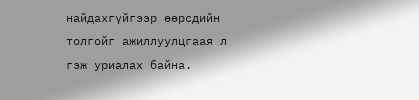найдахгүйгээр өөрсдийн толгойг ажиллуулцгаая л гэж уриалах байна.